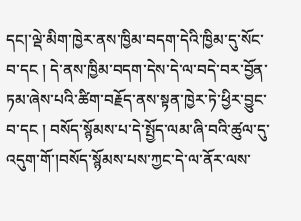དང།་ལྡེ་མིག་ཁྱེར་ནས་ཁྱིམ་བདག་དེའི་ཁྱིམ་དུ་སོང་བ་དང ། དེ་ནས་ཁྱིམ་བདག་དེས་དེ་ལ་བདེ་བར་བྱོན་ཏམ་ཞེས་པའི་ཚིག་བརྗོད་ནས་སྟན་ཁྱེར་ཏེ་ཕྱིར་བྱུང་བ་དང ། བསོད་སྙོམས་པ་དེ་སྤྱོད་ལམ་ཞི་བའི་ཚུལ་དུ་འདུག་གོ་།བསོད་སྙོམས་པས་ཀྱང་དེ་ལ་ནོར་ལས་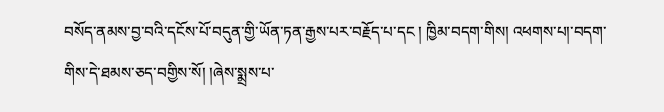བསོད་ནམས་བྱ་བའི་དངོས་པོ་བདུན་གྱི་ཡོན་ཏན་རྒྱས་པར་བརྗོད་པ་དང ། ཁྱིམ་བདག་གིས། འཕགས་པ།་བདག་གིས་དེ་ཐམས་ཅད་བགྱིས་སོ། །ཞེས་སྨྲས་པ་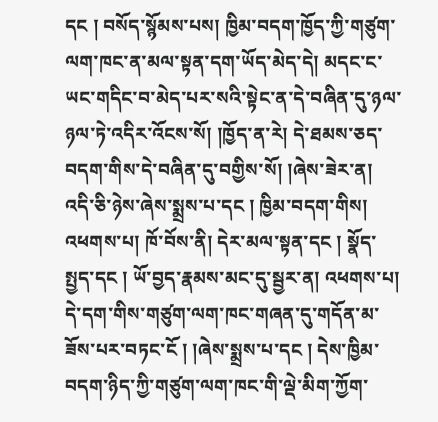དང ། བསོད་སྙོམས་པས། ཁྱིམ་བདག་ཁྱོད་ཀྱི་གཙུག་ལག་ཁང་ན་མལ་སྟན་དག་ཡོད་མེད་དེ། མདང་ང་ཡང་གདིང་བ་མེད་པར་སའི་སྟེང་ན་དེ་བཞིན་དུ་ཉལ་ཉལ་ཏེ་འདིར་འོངས་སོ། །ཁྱོད་ན་རེ། དེ་ཐམས་ཅད་བདག་གིས་དེ་བཞིན་དུ་བགྱིས་སོ། །ཞེས་ཟེར་ན། འདི་ཅི་ཉེས་ཞེས་སྨྲས་པ་དང ། ཁྱིམ་བདག་གིས། འཕགས་པ། ཁོ་བོས་ནི། དེར་མལ་སྟན་དང ། སྣོད་སྤྱད་དང ། ཡོ་བྱད་རྣམས་མང་དུ་སྦྱར་ན། འཕགས་པ། དེ་དག་གིས་གཙུག་ལག་ཁང་གཞན་དུ་གདོན་མ་ཟོས་པར་བཏང་ངོ ། །ཞེས་སྨྲས་པ་དང ། དེས་ཁྱིམ་བདག་ཉིད་ཀྱི་གཙུག་ལག་ཁང་གི་ལྡེ་མིག་ཀྱོག་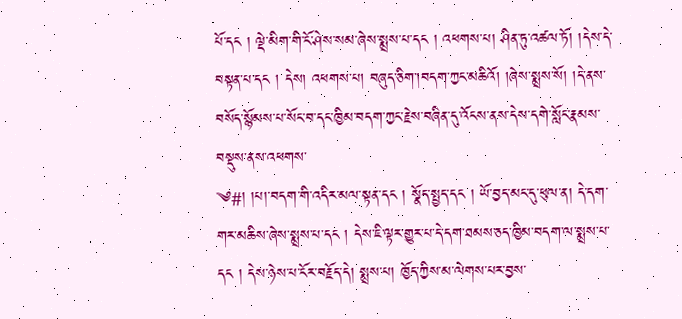པོ་དང ། ལྡེ་མིག་གི་ངོ་ཤེས་སམ་ཞེས་སྨྲས་པ་དང ། འཕགས་པ། ཤིན་ཏུ་འཚལ་ཏོ། །དེས་དེ་བསྟན་པ་དང ། དེས། འཕགས་པ། བཞུད་ཅིག་།བདག་ཀྱང་མཆིའོ། །ཞེས་སྨྲས་སོ། །དེ་ནས་བསོད་སྙོམས་པ་སོང་བ་དང་ཁྱིམ་བདག་ཀྱང་རྗེས་བཞིན་དུ་འོངས་ནས་དེས་དགེ་སློང་རྣམས་བསྡུས་ནས་འཕགས་
༄#། །པ།་བདག་གི་འདིར་མལ་སྟན་དང ། སྣོད་སྤྱད་དང ། ཡོ་བྱད་མང་དུ་ཕུལ་ན། དེ་དག་གར་མཆིས་ཞེས་སྨྲས་པ་དང ། དེས་ཇི་ལྟར་གྱུར་པ་དེ་དག་ཐམས་ཅད་ཁྱིམ་བདག་ལ་སྨྲས་པ་དང ། དེས་ཉེས་པ་ངོར་བརྗོད་དེ། སྨྲས་པ། ཁྱོད་ཀྱིས་མ་ལེགས་པར་བྱས་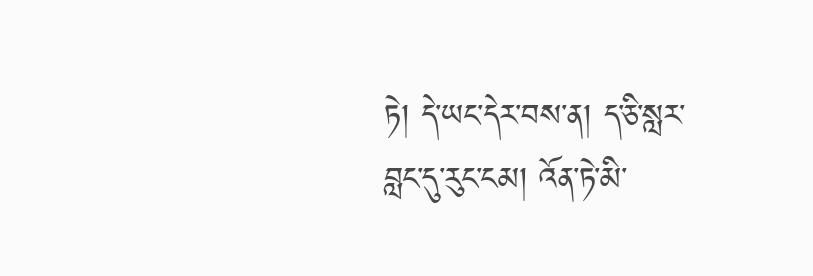ཏེ། དེ་ཡང་དེར་བས་ན། ད་ཅི་སླར་བླང་དུ་རུང་ངམ། འོན་ཏེ་མི་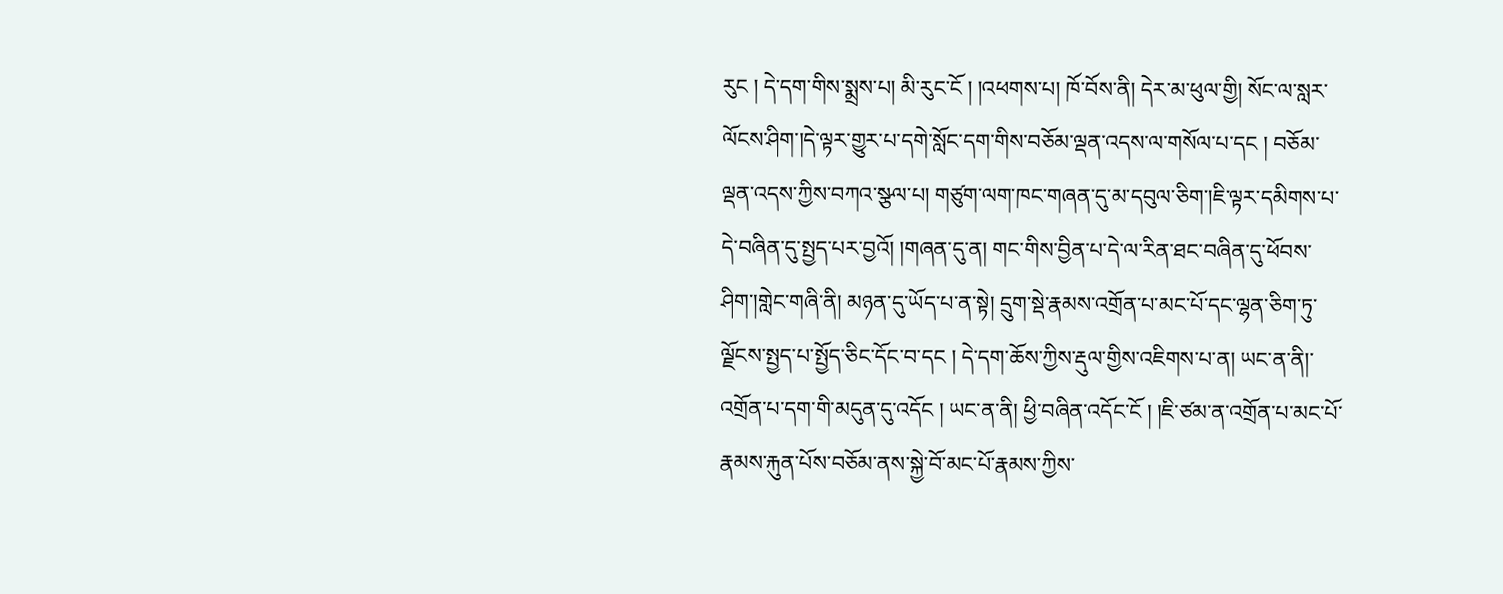རུང ། དེ་དག་གིས་སྨྲས་པ། མི་རུང་ངོ ། །འཕགས་པ། ཁོ་བོས་ནི། དེར་མ་ཕུལ་གྱི། སོང་ལ་སླར་ལོངས་ཤིག་།དེ་ལྟར་གྱུར་པ་དགེ་སློང་དག་གིས་བཅོམ་ལྡན་འདས་ལ་གསོལ་པ་དང ། བཅོམ་ལྡན་འདས་ཀྱིས་བཀའ་སྩལ་པ། གཙུག་ལག་ཁང་གཞན་དུ་མ་དབུལ་ཅིག་།ཇི་ལྟར་དམིགས་པ་དེ་བཞིན་དུ་སྤྱད་པར་བྱའོ། །གཞན་དུ་ན། གང་གིས་བྱིན་པ་དེ་ལ་རིན་ཐང་བཞིན་དུ་ཕོབས་ཤིག་།གླེང་གཞི་ནི། མཉན་དུ་ཡོད་པ་ན་སྟེ། དྲུག་སྡེ་རྣམས་འགྲོན་པ་མང་པོ་དང་ལྷན་ཅིག་ཏུ་ལྗོངས་སྤྱད་པ་སྤྱོད་ཅིང་དོང་བ་དང ། དེ་དག་ཆོས་ཀྱིས་རྡུལ་གྱིས་འཇིགས་པ་ན། ཡང་ན་ནི།་འགྲོན་པ་དག་གི་མདུན་དུ་འདོང ། ཡང་ན་ནི། ཕྱི་བཞིན་འདོང་ངོ ། །ཇི་ཙམ་ན་འགྲོན་པ་མང་པོ་རྣམས་རྐུན་པོས་བཅོམ་ནས་སྐྱེ་བོ་མང་པོ་རྣམས་ཀྱིས་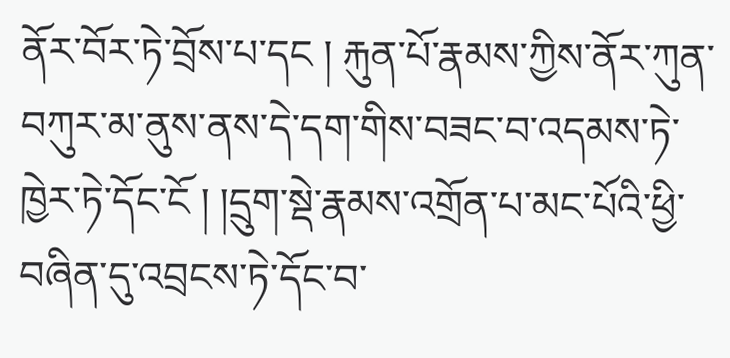ནོར་བོར་ཏེ་བྲོས་པ་དང ། རྐུན་པོ་རྣམས་ཀྱིས་ནོར་ཀུན་བཀུར་མ་ནུས་ནས་དེ་དག་གིས་བཟང་བ་འདམས་ཏེ་ཁྱེར་ཏེ་དོང་ངོ ། །དྲུག་སྡེ་རྣམས་འགྲོན་པ་མང་པོའི་ཕྱི་བཞིན་དུ་འབྲངས་ཏེ་དོང་བ་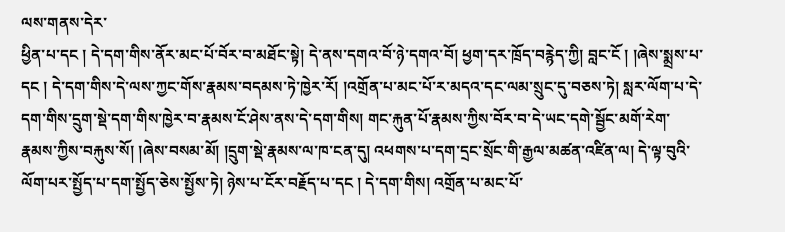ལས་གནས་དེར་
ཕྱིན་པ་དང ། དེ་དག་གིས་ནོར་མང་པོ་བོར་བ་མཐོང་སྟེ། དེ་ནས་དགའ་བོ་ཉེ་དགའ་བོ། ཕྱག་དར་ཁྲོད་བརྙེད་ཀྱི། བླང་ངོ ། །ཞེས་སྨྲས་པ་དང ། དེ་དག་གིས་དེ་ལས་ཀྱང་གོས་རྣམས་བདམས་ཏེ་ཁྱེར་རོ། །འགྲོན་པ་མང་པོ་ར་མདའ་དང་ལམ་སྲུང་དུ་བཅས་ཏེ། སླར་ལོག་པ་དེ་དག་གིས་དྲུག་སྡེ་དག་གིས་ཁྱེར་བ་རྣམས་ངོ་ཤེས་ནས་དེ་དག་གིས། གང་རྐུན་པོ་རྣམས་ཀྱིས་བོར་བ་དེ་ཡང་དགེ་སྦྱོང་མགོ་རེག་རྣམས་ཀྱིས་བརྐུས་སོ། །ཞེས་བསམ་མོ། །དྲུག་སྡེ་རྣམས་ལ་ཁ་ངན་དུ། འཕགས་པ་དག་དྲང་སྲོང་གི་རྒྱལ་མཚན་འཛིན་ལ། དེ་ལྟ་བུའི་ལོག་པར་སྤྱོད་པ་དག་སྤྱོད་ཅེས་སྤྱོས་ཏེ། ཉེས་པ་ངོར་བརྗོད་པ་དང ། དེ་དག་གིས། འགྲོན་པ་མང་པོ་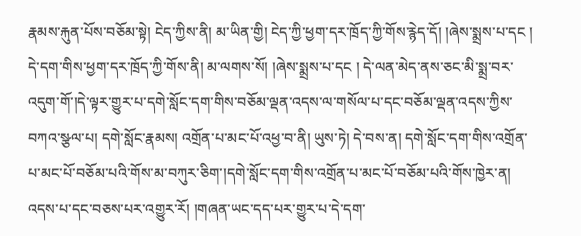རྣམས་རྐུན་པོས་བཅོམ་སྟེ། ངེད་ཀྱིས་ནི། མ་ཡིན་གྱི། ངེད་ཀྱི་ཕྱག་དར་ཁྲོད་ཀྱི་གོས་རྙེད་དོ། །ཞེས་སྨྲས་པ་དང ། དེ་དག་གིས་ཕྱག་དར་ཁྲོད་ཀྱི་གོས་ནི། མ་ལགས་སོ། །ཞེས་སྨྲས་པ་དང ། དེ་ལན་མེད་ནས་ཅང་མི་སྨྲ་བར་འདུག་གོ་།དེ་ལྟར་གྱུར་པ་དགེ་སློང་དག་གིས་བཅོམ་ལྡན་འདས་ལ་གསོལ་པ་དང་བཅོམ་ལྡན་འདས་ཀྱིས་བཀའ་སྩལ་པ། དགེ་སློང་རྣམས། འགྲོན་པ་མང་པོ་འཕྱ་བ་ནི། ཡུས་ཏེ། དེ་བས་ན། དགེ་སློང་དག་གིས་འགྲོན་པ་མང་པོ་བཅོམ་པའི་གོས་མ་བཀུར་ཅིག་།དགེ་སློང་དག་གིས་འགྲོན་པ་མང་པོ་བཅོམ་པའི་གོས་ཁྱེར་ན། འདས་པ་དང་བཅས་པར་འགྱུར་རོ། །གཞན་ཡང་དད་པར་གྱུར་པ་དེ་དག་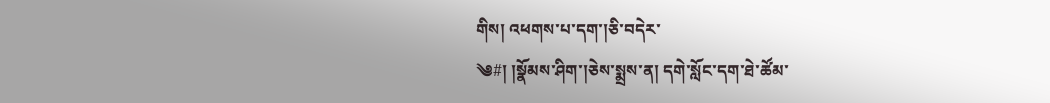གིས། འཕགས་པ་དག་།ཅི་བདེར་
༄#། །སྣོམས་ཤིག་།ཅེས་སྨྲས་ན། དགེ་སློང་དག་ཐེ་ཚོམ་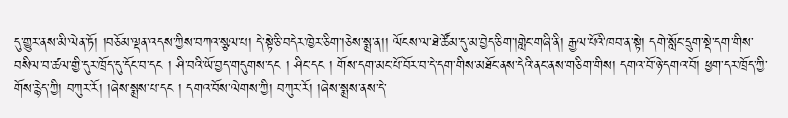དུ་གྱུར་ནས་མི་ལེན་ཏོ། །བཅོམ་ལྡན་འདས་ཀྱིས་བཀའ་སྩལ་པ། དེ་སྟེ་ཅི་བདེར་ཁྱེར་ཅིག་།ཅེས་སྨྲ་ན།། ལོངས་ལ་ཐེ་ཚོམ་དུ་མ་བྱེད་ཅིག་།གླེང་གཞི་ནི། རྒྱལ་པོའི་ཁབ་ན་སྟེ། དགེ་སློང་དྲུག་སྡེ་དག་གིས་བསིལ་བ་ཚལ་གྱི་དུར་ཁྲོད་དུ་དོང་བ་དང ། ཤི་བའི་ཡོ་བྱད་གདུགས་དང ། ཤིང་དང ། གོས་དག་མང་པོ་བོར་བ་དེ་དག་གིས་མཐོང་ནས་དེའི་ནང་ནས་གཅིག་གིས། དགའ་བོ་ཉེ་དགའ་བོ། ཕྱག་དར་ཁྲོད་ཀྱི་གོས་རྙེད་ཀྱི། བཀུར་རོ། །ཞེས་སྨྲས་པ་དང ། དགའ་བོས་ལེགས་ཀྱི། བཀུར་རོ། །ཞེས་སྨྲས་ནས་དེ་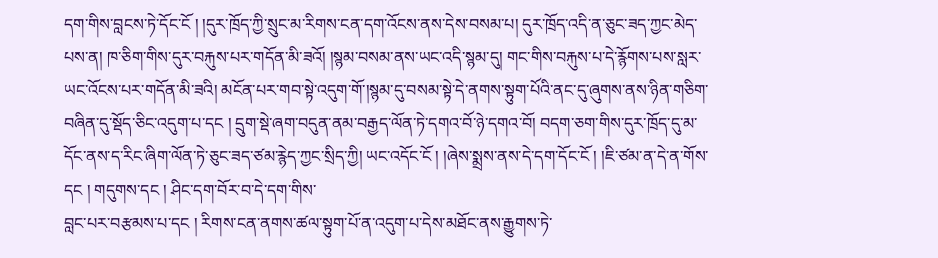དག་གིས་བླངས་ཏེ་དོང་ངོ ། །དུར་ཁྲོད་ཀྱི་སྲུང་མ་རིགས་ངན་དག་འོངས་ནས་དེས་བསམ་པ། དུར་ཁྲོད་འདི་ན་ཅུང་ཟད་ཀྱང་མེད་པས་ན། ཁ་ཅིག་གིས་དུར་བརྐུས་པར་གདོན་མི་ཟའོ། །སྙམ་བསམ་ནས་ཡང་འདི་སྙམ་དུ། གང་གིས་བརྐུས་པ་དེ་རྙོགས་པས་སླར་ཡང་འོངས་པར་གདོན་མི་ཟའི། མངོན་པར་གབ་སྟེ་འདུག་གོ་།སྙམ་དུ་བསམ་སྟེ་དེ་ནགས་སྟུག་པོའི་ནང་དུ་ཞུགས་ནས་ཉིན་གཅིག་བཞིན་དུ་སྡོད་ཅིང་འདུག་པ་དང ། དྲུག་སྡེ་ཞག་བདུན་ནམ་བརྒྱད་ལོན་ཏེ་དགའ་བོ་ཉེ་དགའ་བོ། བདག་ཅག་གིས་དུར་ཁྲོད་དུ་མ་དོང་ནས་ད་རིང་ཞིག་ལོན་ཏེ་ཅུང་ཟད་ཙམ་རྙེད་ཀྱང་སྲིད་ཀྱི། ཡང་འདོང་ངོ ། །ཞེས་སྨྲས་ནས་དེ་དག་དོང་ངོ ། །ཇི་ཙམ་ན་དེ་ན་གོས་དང ། གདུགས་དང ། ཤིང་དག་བོར་བ་དེ་དག་གིས་
བླང་པར་བརྩམས་པ་དང ། རིགས་ངན་ནགས་ཚལ་སྟུག་པོ་ན་འདུག་པ་དེས་མཐོང་ནས་རྒྱུགས་ཏེ་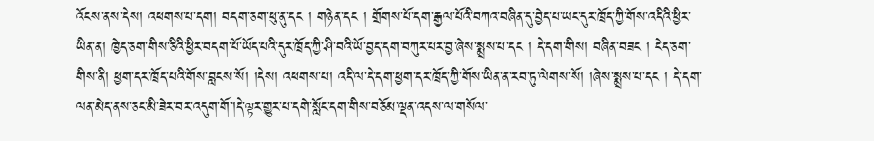འོངས་ནས་དེས། འཕགས་པ་དག། བདག་ཅག་ཕུ་ནུ་དང ། གཉེན་དང ། གྲོགས་པོ་དག་རྒྱལ་པོའི་བཀའ་བཞིན་དུ་བྱེད་པ་ཡང་དུར་ཁྲོད་ཀྱི་གོས་འདིའི་ཕྱིར་ཡིན་ན། ཁྱེད་ཅག་གིས་ཅིའི་ཕྱིར་བདག་པོ་ཡོད་པའི་དུར་ཁྲོད་ཀྱི་ཤི་བའི་ཡོ་བྱད་དག་བཀུར་པར་བྱ་ཞེས་སྨྲས་པ་དང ། དེ་དག་གིས། བཞིན་བཟང ། ངེད་ཅག་གིས་ནི། ཕྱག་དར་ཁྲོད་པའི་གོས་བླངས་སོ། །དེས། འཕགས་པ། འདི་ལ་དེ་དག་ཕྱག་དར་ཁྲོད་ཀྱི་གོས་ཡིན་ན་རབ་ཏུ་ལེགས་སོ། །ཞེས་སྨྲས་པ་དང ། དེ་དག་ལན་མེད་ནས་ཅང་མི་ཟེར་བར་འདུག་གོ་།དེ་ལྟར་གྱུར་པ་དགེ་སློང་དག་གིས་བཅོམ་ལྡན་འདས་ལ་གསོལ་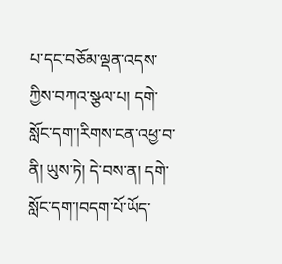པ་དང་བཅོམ་ལྡན་འདས་ཀྱིས་བཀའ་སྩལ་པ། དགེ་སློང་དག་།རིགས་ངན་འཕྱ་བ་ནི། ཡུས་ཏེ། དེ་བས་ན། དགེ་སློང་དག་།བདག་པོ་ཡོད་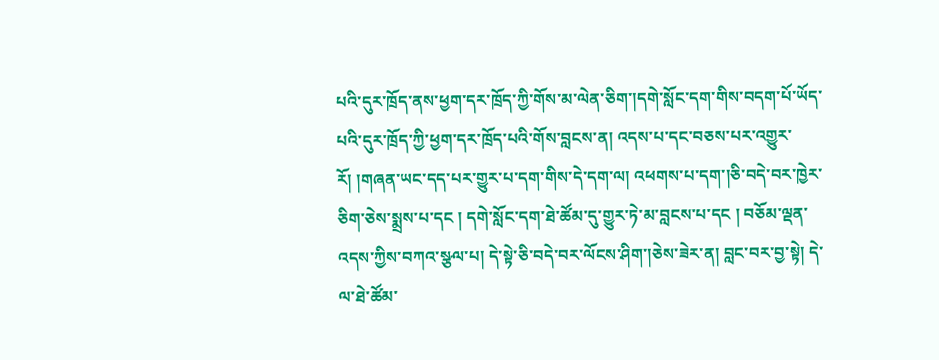པའི་དུར་ཁྲོད་ནས་ཕྱག་དར་ཁྲོད་ཀྱི་གོས་མ་ལེན་ཅིག་།དགེ་སློང་དག་གིས་བདག་པོ་ཡོད་པའི་དུར་ཁྲོད་ཀྱི་ཕྱག་དར་ཁྲོད་པའི་གོས་བླངས་ན། འདས་པ་དང་བཅས་པར་འགྱུར་རོ། །གཞན་ཡང་དད་པར་གྱུར་པ་དག་གིས་དེ་དག་ལ། འཕགས་པ་དག་།ཅི་བདེ་བར་ཁྱེར་ཅིག་ཅེས་སྨྲས་པ་དང ། དགེ་སློང་དག་ཐེ་ཚོམ་དུ་གྱུར་ཏེ་མ་བླངས་པ་དང ། བཅོམ་ལྡན་འདས་ཀྱིས་བཀའ་སྩལ་པ། དེ་སྟེ་ཅི་བདེ་བར་ལོངས་ཤིག་།ཅེས་ཟེར་ན། བླང་བར་བྱ་སྟེ། དེ་ལ་ཐེ་ཚོམ་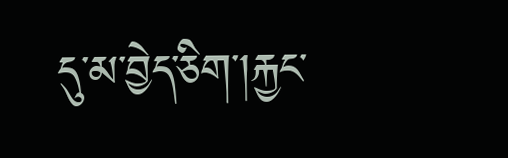དུ་མ་བྱེད་ཅིག་།རྐྱང་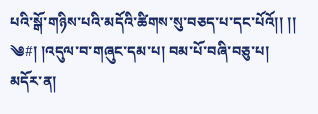པའི་སྒོ་གཉིས་པའི་མདོའི་ཚིགས་སུ་བཅད་པ་དང་པོའོ།། །།
༄#། །འདུལ་བ་གཞུང་དམ་པ། བམ་པོ་བཞི་བཅུ་པ། མདོར་ན།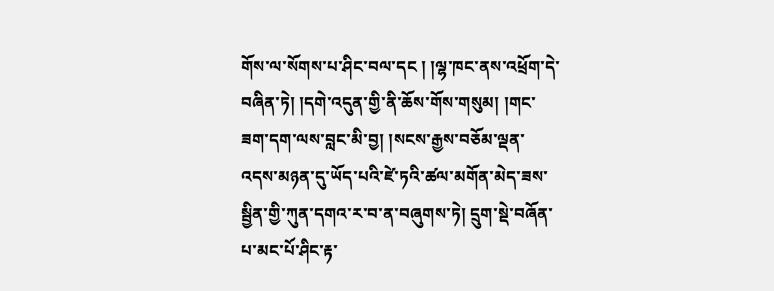གོས་ལ་སོགས་པ་ཤིང་བལ་དང ། །ལྷ་ཁང་ནས་འཕྲོག་དེ་བཞིན་ཏེ། །དགེ་འདུན་གྱི་ནི་ཆོས་གོས་གསུམ། །གང་ཟག་དག་ལས་བླང་མི་བྱ། །སངས་རྒྱས་བཅོམ་ལྡན་འདས་མཉན་དུ་ཡོད་པའི་ཛེ་ཏའི་ཚལ་མགོན་མེད་ཟས་སྦྱིན་གྱི་ཀུན་དགའ་ར་བ་ན་བཞུགས་ཏེ། དྲུག་སྡེ་བཞོན་པ་མང་པོ་ཤིང་རྟ་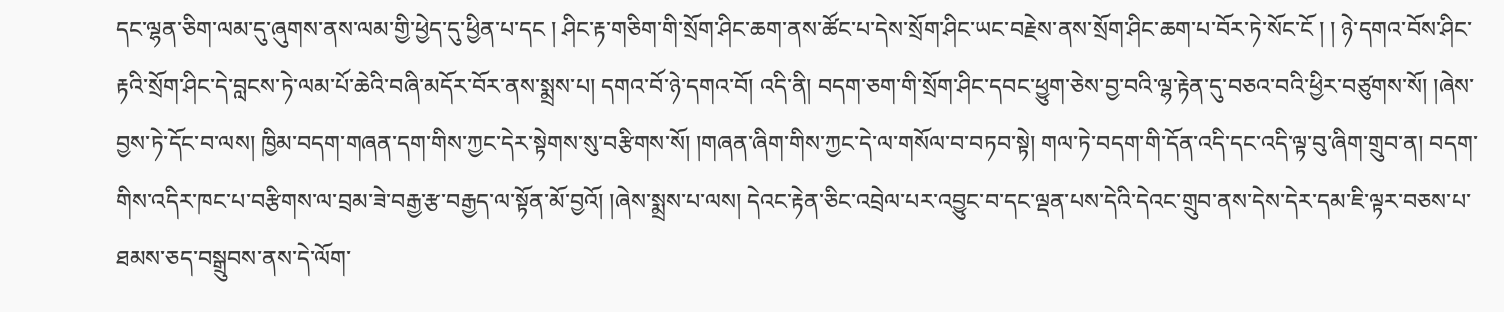དང་ལྷན་ཅིག་ལམ་དུ་ཞུགས་ནས་ལམ་གྱི་ཕྱེད་དུ་ཕྱིན་པ་དང ། ཤིང་རྟ་གཅིག་གི་སྲོག་ཤིང་ཆག་ནས་ཚོང་པ་དེས་སྲོག་ཤིང་ཡང་བརྗེས་ནས་སྲོག་ཤིང་ཆག་པ་བོར་ཏེ་སོང་ངོ ། ། ཉེ་དགའ་བོས་ཤིང་རྟའི་སྲོག་ཤིང་དེ་བླངས་ཏེ་ལམ་པོ་ཆེའི་བཞི་མདོར་བོར་ནས་སྨྲས་པ། དགའ་བོ་ཉེ་དགའ་བོ། འདི་ནི། བདག་ཅག་གི་སྲོག་ཤིང་དབང་ཕྱུག་ཅེས་བྱ་བའི་ལྷ་རྟེན་དུ་བཅའ་བའི་ཕྱིར་བཙུགས་སོ། །ཞེས་བྱས་ཏེ་དོང་བ་ལས། ཁྱིམ་བདག་གཞན་དག་གིས་ཀྱང་དེར་སྟེགས་སུ་བརྩིགས་སོ། །གཞན་ཞིག་གིས་ཀྱང་དེ་ལ་གསོལ་བ་བཏབ་སྟེ། གལ་ཏེ་བདག་གི་དོན་འདི་དང་འདི་ལྟ་བུ་ཞིག་གྲུབ་ན། བདག་གིས་འདིར་ཁང་པ་བརྩིགས་ལ་བྲམ་ཟེ་བརྒྱ་རྩ་བརྒྱད་ལ་སྟོན་མོ་བྱའོ། །ཞེས་སྨྲས་པ་ལས། དེའང་རྟེན་ཅིང་འབྲེལ་པར་འབྱུང་བ་དང་ལྡན་པས་དེའི་དེའང་གྲུབ་ནས་དེས་དེར་དམ་ཇི་ལྟར་བཅས་པ་ཐམས་ཅད་བསྒྲུབས་ནས་དེ་ལོག་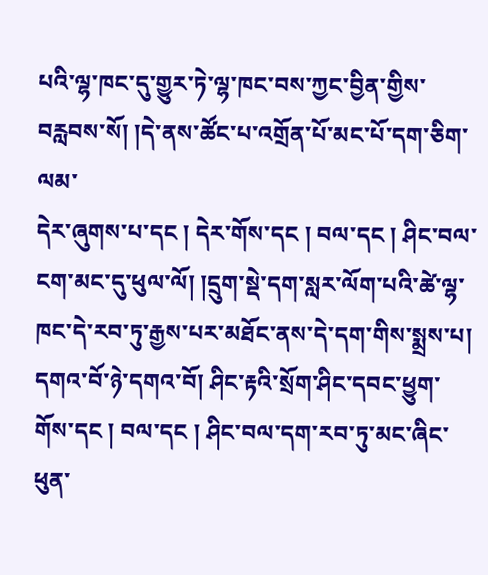པའི་ལྷ་ཁང་དུ་གྱུར་ཏེ་ལྷ་ཁང་བས་ཀྱང་བྱིན་གྱིས་བརླབས་སོ། །དེ་ནས་ཚོང་པ་འགྲོན་པོ་མང་པོ་དག་ཅིག་ལམ་
དེར་ཞུགས་པ་དང ། དེར་གོས་དང ། བལ་དང ། ཤིང་བལ་ངག་མང་དུ་ཕུལ་ལོ། །དྲུག་སྡེ་དག་སླར་ལོག་པའི་ཚེ་ལྷ་ཁང་དེ་རབ་ཏུ་རྒྱས་པར་མཐོང་ནས་དེ་དག་གིས་སྨྲས་པ། དགའ་བོ་ཉེ་དགའ་བོ། ཤིང་རྟའི་སྲོག་ཤིང་དབང་ཕྱུག་གོས་དང ། བལ་དང ། ཤིང་བལ་དག་རབ་ཏུ་མང་ཞིང་ཕུན་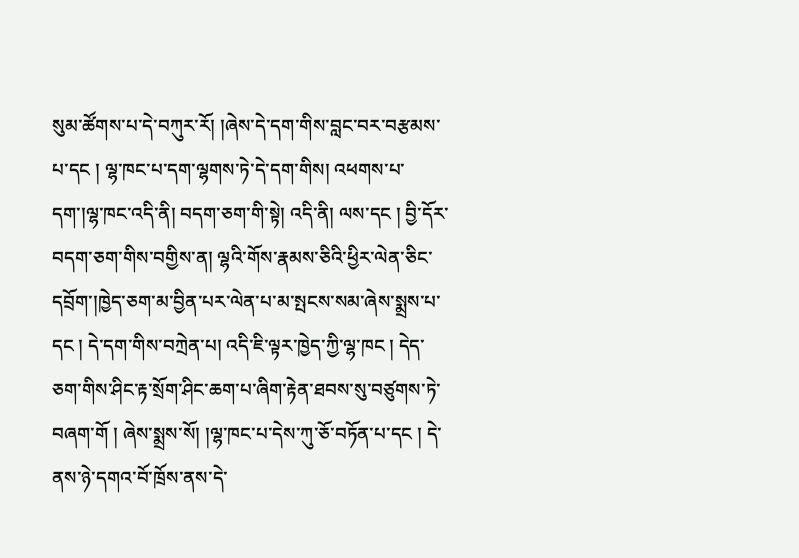སུམ་ཚོགས་པ་དེ་བཀུར་རོ། །ཞེས་དེ་དག་གིས་བླང་བར་བརྩམས་པ་དང ། ལྷ་ཁང་པ་དག་ལྷགས་ཏེ་དེ་དག་གིས། འཕགས་པ་དག་།ལྷ་ཁང་འདི་ནི། བདག་ཅག་གི་སྟེ། འདི་ནི། ལས་དང ། བྱི་དོར་བདག་ཅག་གིས་བགྱིས་ན། ལྷའི་གོས་རྣམས་ཅིའི་ཕྱིར་ལེན་ཅིང་དབྲོག་།ཁྱེད་ཅག་མ་བྱིན་པར་ལེན་པ་མ་སྤངས་སམ་ཞེས་སྨྲས་པ་དང ། དེ་དག་གིས་བཀྲེན་པ། འདི་ཇི་ལྟར་ཁྱེད་ཀྱི་ལྷ་ཁང ། དེད་ཅག་གིས་ཤིང་རྟ་སྲོག་ཤིང་ཆག་པ་ཞིག་རྟེན་ཐབས་སུ་བཙུགས་ཏེ་བཞག་གོ ། ཞེས་སྨྲས་སོ། །ལྷ་ཁང་པ་དེས་ཀུ་ཅོ་བཏོན་པ་དང ། དེ་ནས་ཉེ་དགའ་བོ་ཁྲོས་ནས་དེ་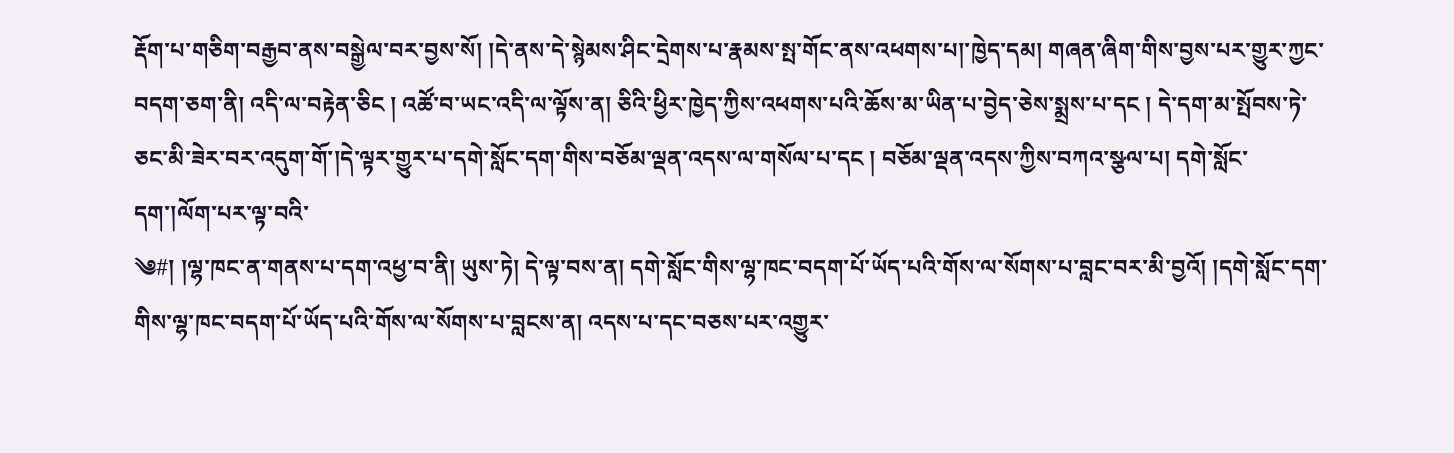རྡོག་པ་གཅིག་བརྒྱབ་ནས་བསྒྱེལ་བར་བྱས་སོ། །དེ་ནས་དེ་སྙེམས་ཤིང་དྲེགས་པ་རྣམས་སྤ་གོང་ནས་འཕགས་པ།་ཁྱེད་དམ། གཞན་ཞིག་གིས་བྱས་པར་གྱུར་ཀྱང་བདག་ཅག་ནི། འདི་ལ་བརྟེན་ཅིང ། འཚོ་བ་ཡང་འདི་ལ་ལྟོས་ན། ཅིའི་ཕྱིར་ཁྱེད་ཀྱིས་འཕགས་པའི་ཆོས་མ་ཡིན་པ་བྱེད་ཅེས་སྨྲས་པ་དང ། དེ་དག་མ་སྤོབས་ཏེ་ཅང་མི་ཟེར་བར་འདུག་གོ་།དེ་ལྟར་གྱུར་པ་དགེ་སློང་དག་གིས་བཅོམ་ལྡན་འདས་ལ་གསོལ་པ་དང ། བཅོམ་ལྡན་འདས་ཀྱིས་བཀའ་སྩལ་པ། དགེ་སློང་དག་།ལོག་པར་ལྟ་བའི་
༄#། །ལྷ་ཁང་ན་གནས་པ་དག་འཕྱ་བ་ནི། ཡུས་ཏེ། དེ་ལྟ་བས་ན། དགེ་སློང་གིས་ལྷ་ཁང་བདག་པོ་ཡོད་པའི་གོས་ལ་སོགས་པ་བླང་བར་མི་བྱའོ། །དགེ་སློང་དག་གིས་ལྷ་ཁང་བདག་པོ་ཡོད་པའི་གོས་ལ་སོགས་པ་བླངས་ན། འདས་པ་དང་བཅས་པར་འགྱུར་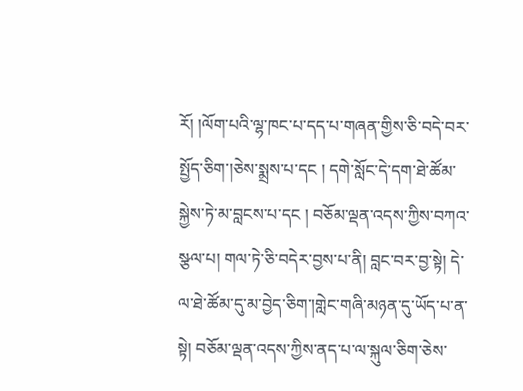རོ། །ལོག་པའི་ལྷ་ཁང་པ་དད་པ་གཞན་གྱིས་ཅི་བདེ་བར་སྤྱོད་ཅིག་།ཅེས་སྨྲས་པ་དང ། དགེ་སློང་དེ་དག་ཐེ་ཚོམ་སྐྱེས་ཏེ་མ་བླངས་པ་དང ། བཅོམ་ལྡན་འདས་ཀྱིས་བཀའ་སྩལ་པ། གལ་ཏེ་ཅི་བདེར་བྱས་པ་ནི། བླང་བར་བྱ་སྟེ། དེ་ལ་ཐེ་ཚོམ་དུ་མ་བྱེད་ཅིག་།གླེང་གཞི་མཉན་དུ་ཡོད་པ་ན་སྟེ། བཅོམ་ལྡན་འདས་ཀྱིས་ནད་པ་ལ་སྐུལ་ཅིག་ཅེས་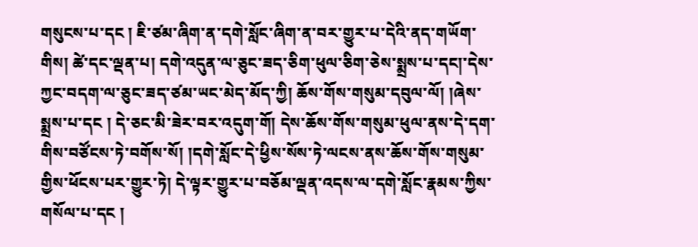གསུངས་པ་དང ། ཇི་ཙམ་ཞིག་ན་དགེ་སློང་ཞིག་ན་བར་གྱུར་པ་དེའི་ནད་གཡོག་གིས། ཚེ་དང་ལྡན་པ། དགེ་འདུན་ལ་ཅུང་ཟད་ཅིག་ཕུལ་ཅིག་ཅེས་སྨྲས་པ་དང།་དེས་ཀྱང་བདག་ལ་ཅུང་ཟད་ཙམ་ཡང་མེད་མོད་ཀྱི། ཆོས་གོས་གསུམ་དབུལ་ལོ། །ཞེས་སྨྲས་པ་དང ། དེ་ཅང་མི་ཟེར་བར་འདུག་གོ། དེས་ཆོས་གོས་གསུམ་ཕུལ་ནས་དེ་དག་གིས་བཙོངས་ཏེ་བགོས་སོ། །དགེ་སློང་དེ་ཕྱིས་སོས་ཏེ་ལངས་ནས་ཆོས་གོས་གསུམ་གྱིས་ཕོངས་པར་གྱུར་ཏེ། དེ་ལྟར་གྱུར་པ་བཅོམ་ལྡན་འདས་ལ་དགེ་སློང་རྣམས་ཀྱིས་གསོལ་པ་དང །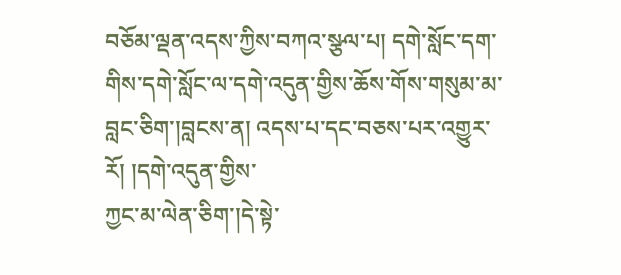བཅོམ་ལྡན་འདས་ཀྱིས་བཀའ་སྩལ་པ། དགེ་སློང་དག་གིས་དགེ་སློང་ལ་དགེ་འདུན་གྱིས་ཆོས་གོས་གསུམ་མ་བླང་ཅིག་།བླངས་ན། འདས་པ་དང་བཅས་པར་འགྱུར་རོ། །དགེ་འདུན་གྱིས་
ཀྱང་མ་ལེན་ཅིག་།དེ་སྟེ་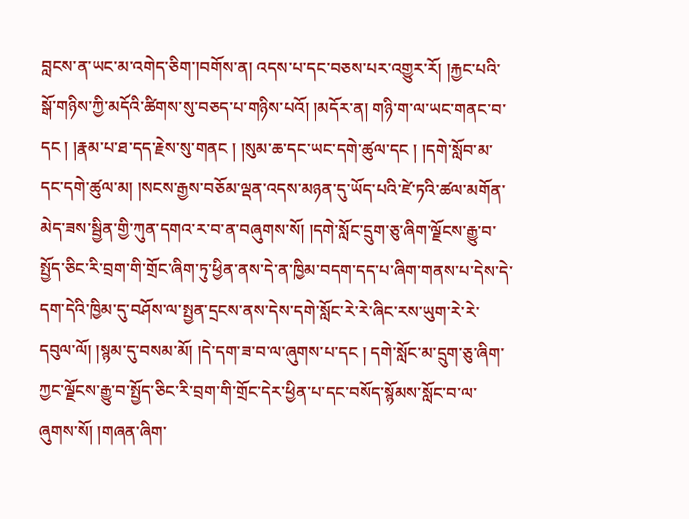བླངས་ན་ཡང་མ་འགེད་ཅིག་།བགོས་ན། འདས་པ་དང་བཅས་པར་འགྱུར་རོ། །རྐྱང་པའི་སྒོ་གཉིས་ཀྱི་མདོའི་ཚིགས་སུ་བཅད་པ་གཉིས་པའོ། །མདོར་ན། གཉི་ག་ལ་ཡང་གནང་བ་དང ། །རྣམ་པ་ཐ་དད་རྗེས་སུ་གནང ། །སུམ་ཆ་དང་ཡང་དགེ་ཚུལ་དང ། །དགེ་སློབ་མ་དང་དགེ་ཚུལ་མ། །སངས་རྒྱས་བཅོམ་ལྡན་འདས་མཉན་དུ་ཡོད་པའི་ཛེ་ཏའི་ཚལ་མགོན་མེད་ཟས་སྦྱིན་གྱི་ཀུན་དགའ་ར་བ་ན་བཞུགས་སོ། །དགེ་སློང་དྲུག་ཅུ་ཞིག་ལྗོངས་རྒྱུ་བ་སྤྱོད་ཅིང་རི་བྲག་གི་གྲོང་ཞིག་ཏུ་ཕྱིན་ནས་དེ་ན་ཁྱིམ་བདག་དད་པ་ཞིག་གནས་པ་དེས་དེ་དག་དེའི་ཁྱིམ་དུ་བཤོས་ལ་སྤྱན་དྲངས་ནས་དེས་དགེ་སློང་རེ་རེ་ཞིང་རས་ཡུག་རེ་རེ་དབུལ་ལོ། །སྙམ་དུ་བསམ་མོ། །དེ་དག་ཟ་བ་ལ་ཞུགས་པ་དང ། དགེ་སློང་མ་དྲུག་ཅུ་ཞིག་ཀྱང་ལྗོངས་རྒྱུ་བ་སྤྱོད་ཅིང་རི་བྲག་གི་གྲོང་དེར་ཕྱིན་པ་དང་བསོད་སྙོམས་སློང་བ་ལ་ཞུགས་སོ། །གཞན་ཞིག་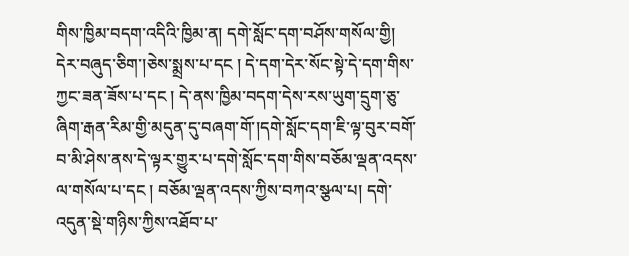གིས་ཁྱིམ་བདག་འདིའི་ཁྱིམ་ན། དགེ་སློང་དག་བཤོས་གསོལ་གྱི། དེར་བཞུད་ཅིག་།ཅེས་སྨྲས་པ་དང ། དེ་དག་དེར་སོང་སྟེ་དེ་དག་གིས་ཀྱང་ཟན་ཟོས་པ་དང ། དེ་ནས་ཁྱིམ་བདག་དེས་རས་ཡུག་དྲུག་ཅུ་ཞིག་རྒན་རིམ་གྱི་མདུན་དུ་བཞག་གོ་།དགེ་སློང་དག་ཇི་ལྟ་བུར་བགོ་བ་མི་ཤེས་ནས་དེ་ལྟར་གྱུར་པ་དགེ་སློང་དག་གིས་བཅོམ་ལྡན་འདས་ལ་གསོལ་པ་དང ། བཅོམ་ལྡན་འདས་ཀྱིས་བཀའ་སྩལ་པ། དགེ་འདུན་སྡེ་གཉིས་ཀྱིས་འཐོབ་པ་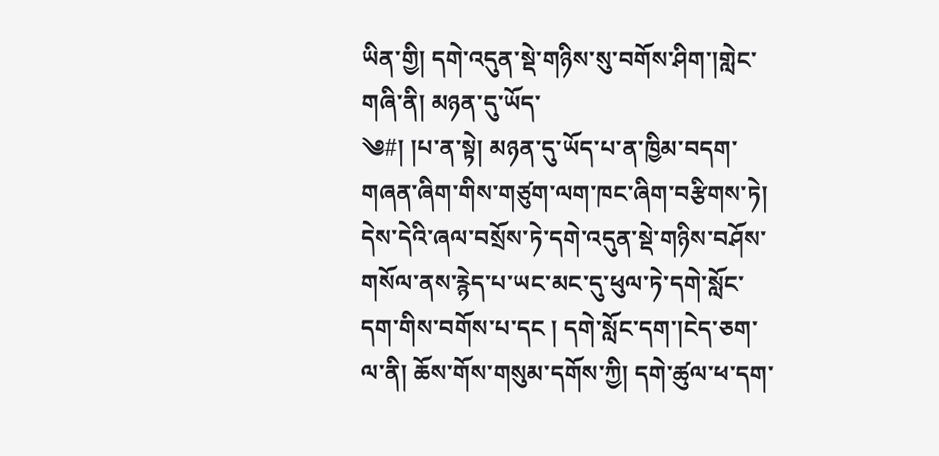ཡིན་གྱི། དགེ་འདུན་སྡེ་གཉིས་སུ་བགོས་ཤིག་།གླེང་གཞི་ནི། མཉན་དུ་ཡོད་
༄#། །པ་ན་སྟེ། མཉན་དུ་ཡོད་པ་ན་ཁྱིམ་བདག་གཞན་ཞིག་གིས་གཙུག་ལག་ཁང་ཞིག་བརྩིགས་ཏེ། དེས་དེའི་ཞལ་བསྲོས་ཏེ་དགེ་འདུན་སྡེ་གཉིས་བཤོས་གསོལ་ནས་རྙེད་པ་ཡང་མང་དུ་ཕུལ་ཏེ་དགེ་སློང་དག་གིས་བགོས་པ་དང ། དགེ་སློང་དག་།ངེད་ཅག་ལ་ནི། ཆོས་གོས་གསུམ་དགོས་ཀྱི། དགེ་ཚུལ་ཕ་དག་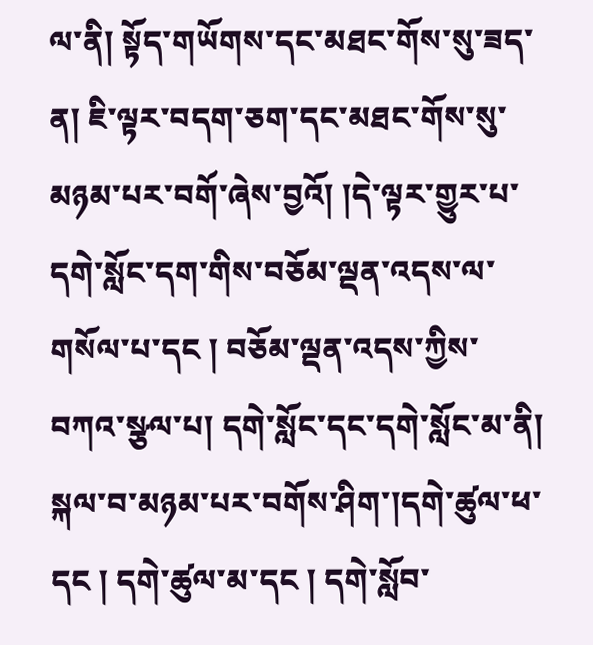ལ་ནི། སྟོད་གཡོགས་དང་མཐང་གོས་སུ་ཟད་ན། ཇི་ལྟར་བདག་ཅག་དང་མཐང་གོས་སུ་མཉམ་པར་བགོ་ཞེས་བྱའོ། །དེ་ལྟར་གྱུར་པ་དགེ་སློང་དག་གིས་བཅོམ་ལྡན་འདས་ལ་གསོལ་པ་དང ། བཅོམ་ལྡན་འདས་ཀྱིས་བཀའ་སྩལ་པ། དགེ་སློང་དང་དགེ་སློང་མ་ནི། སྐལ་བ་མཉམ་པར་བགོས་ཤིག་།དགེ་ཚུལ་ཕ་དང ། དགེ་ཚུལ་མ་དང ། དགེ་སློབ་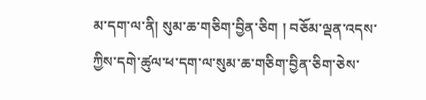མ་དག་ལ་ནི། སུམ་ཆ་གཅིག་བྱིན་ཅིག ། བཅོམ་ལྡན་འདས་ཀྱིས་དགེ་ཚུལ་ཕ་དག་ལ་སུམ་ཆ་གཅིག་བྱིན་ཅིག་ཅེས་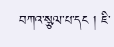བཀའ་སྩལ་པ་དང ། ཇི་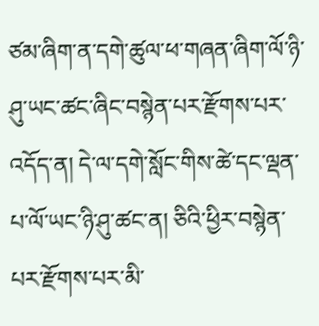ཙམ་ཞིག་ན་དགེ་ཚུལ་ཕ་གཞན་ཞིག་ལོ་ཉི་ཤུ་ཡང་ཚང་ཞིང་བསྙེན་པར་རྫོགས་པར་འདོད་ན། དེ་ལ་དགེ་སློང་གིས་ཚེ་དང་ལྡན་པ་ལོ་ཡང་ཉི་ཤུ་ཚང་ན། ཅིའི་ཕྱིར་བསྙེན་པར་རྫོགས་པར་མི་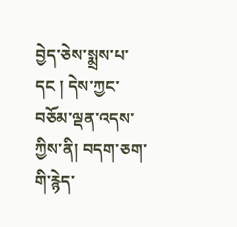བྱེད་ཅེས་སྨྲས་པ་དང ། དེས་ཀྱང་བཅོམ་ལྡན་འདས་ཀྱིས་ནི། བདག་ཅག་གི་རྙེད་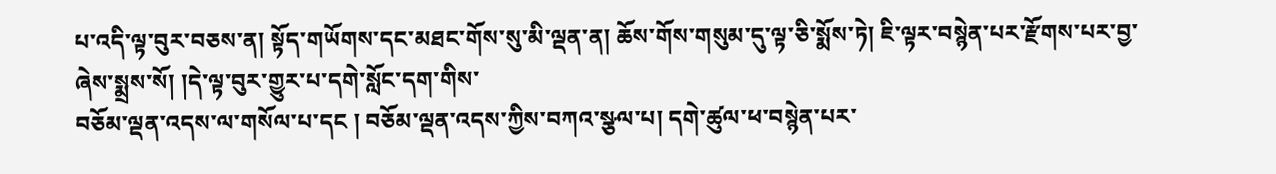པ་འདི་ལྟ་བུར་བཅས་ན། སྟོད་གཡོགས་དང་མཐང་གོས་སུ་མི་ལྡན་ན། ཆོས་གོས་གསུམ་དུ་ལྟ་ཅི་སྨོས་ཏེ། ཇི་ལྟར་བསྙེན་པར་རྫོགས་པར་བྱ་ཞེས་སྨྲས་སོ། །དེ་ལྟ་བུར་གྱུར་པ་དགེ་སློང་དག་གིས་
བཅོམ་ལྡན་འདས་ལ་གསོལ་པ་དང ། བཅོམ་ལྡན་འདས་ཀྱིས་བཀའ་སྩལ་པ། དགེ་ཚུལ་ཕ་བསྙེན་པར་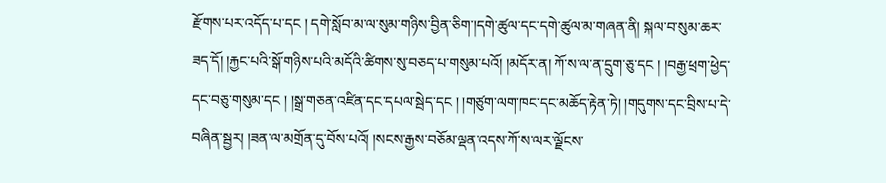རྫོགས་པར་འདོད་པ་དང ། དགེ་སློབ་མ་ལ་སུམ་གཉིས་བྱིན་ཅིག་།དགེ་ཚུལ་དང་དགེ་ཚུལ་མ་གཞན་ནི། སྐལ་བ་སུམ་ཆར་ཟད་དོ། །རྐྱང་པའི་སྒོ་གཉིས་པའི་མདོའི་ཚིགས་སུ་བཅད་པ་གསུམ་པའོ། །མདོར་ན། ཀོ་ས་ལ་ན་དྲུག་ཅུ་དང ། །བརྒྱ་ཕྲག་ཕྱེད་དང་བཅུ་གསུམ་དང ། །སྒྲ་གཅན་འཛིན་དང་དཔལ་སྦེད་དང ། །གཙུག་ལག་ཁང་དང་མཆོད་རྟེན་ཏེ། །གདུགས་དང་བྲིས་པ་དེ་བཞིན་སྦྱར། །ཟན་ལ་མགྲོན་དུ་བོས་པའོ། །སངས་རྒྱས་བཅོམ་ལྡན་འདས་ཀོ་ས་ལར་ལྗོངས་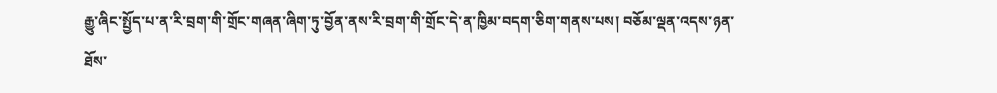རྒྱུ་ཞིང་སྤྱོད་པ་ན་རི་བྲག་གི་གྲོང་གཞན་ཞིག་ཏུ་བྱོན་ནས་རི་བྲག་གི་གྲོང་དེ་ན་ཁྱིམ་བདག་ཅིག་གནས་པས། བཅོམ་ལྡན་འདས་ཉན་ཐོས་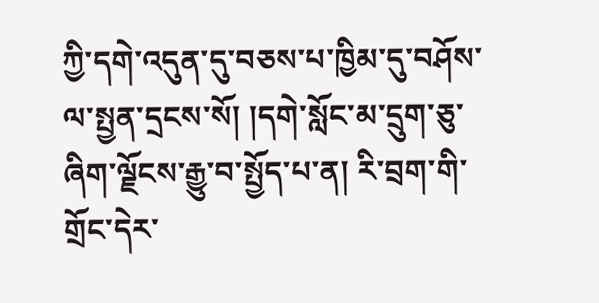ཀྱི་དགེ་འདུན་དུ་བཅས་པ་ཁྱིམ་དུ་བཤོས་ལ་སྤྱན་དྲངས་སོ། །དགེ་སློང་མ་དྲུག་ཅུ་ཞིག་ལྗོངས་རྒྱུ་བ་སྤྱོད་པ་ན། རི་བྲག་གི་གྲོང་དེར་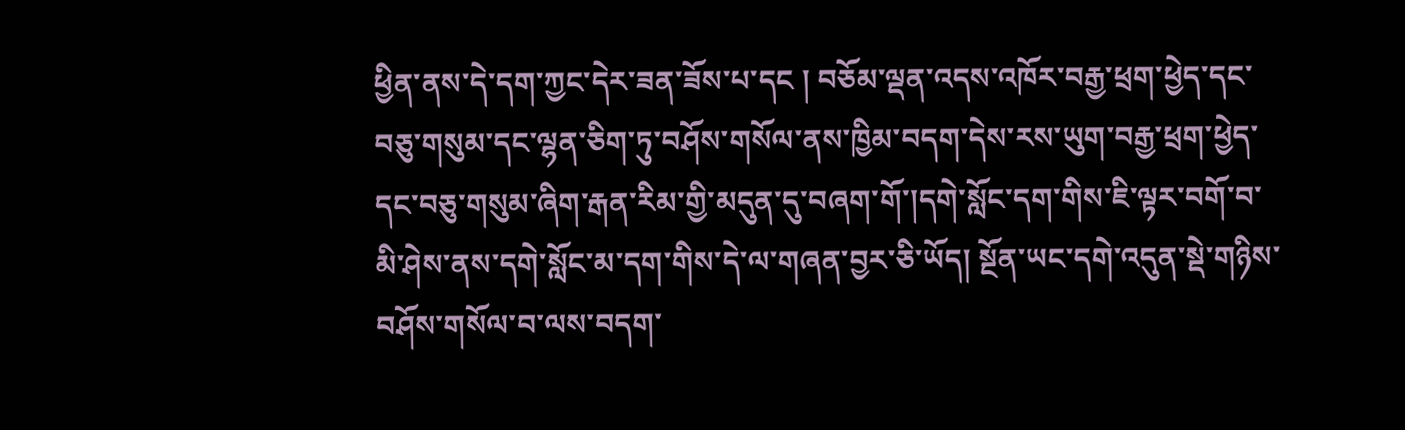ཕྱིན་ནས་དེ་དག་ཀྱང་དེར་ཟན་ཟོས་པ་དང ། བཅོམ་ལྡན་འདས་འཁོར་བརྒྱ་ཕྲག་ཕྱེད་དང་བཅུ་གསུམ་དང་ལྷན་ཅིག་ཏུ་བཤོས་གསོལ་ནས་ཁྱིམ་བདག་དེས་རས་ཡུག་བརྒྱ་ཕྲག་ཕྱེད་དང་བཅུ་གསུམ་ཞིག་རྒན་རིམ་གྱི་མདུན་དུ་བཞག་གོ་།དགེ་སློང་དག་གིས་ཇི་ལྟར་བགོ་བ་མི་ཤེས་ནས་དགེ་སློང་མ་དག་གིས་དེ་ལ་གཞན་བྱར་ཅི་ཡོད། སྔོན་ཡང་དགེ་འདུན་སྡེ་གཉིས་བཤོས་གསོལ་བ་ལས་བདག་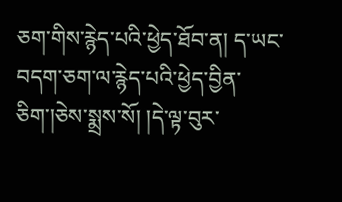ཅག་གིས་རྙེད་པའི་ཕྱེད་ཐོབ་ན། ད་ཡང་བདག་ཅག་ལ་རྙེད་པའི་ཕྱེད་བྱིན་ཅིག་།ཅེས་སྨྲས་སོ། །དེ་ལྟ་བུར་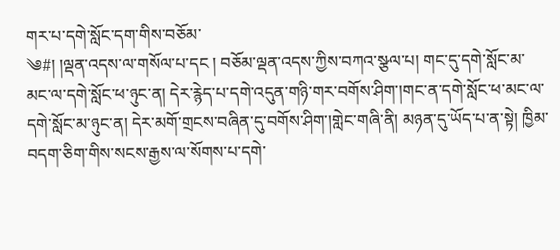གར་པ་དགེ་སློང་དག་གིས་བཅོམ་
༄#། །ལྡན་འདས་ལ་གསོལ་པ་དང ། བཅོམ་ལྡན་འདས་ཀྱིས་བཀའ་སྩལ་པ། གང་དུ་དགེ་སློང་མ་མང་ལ་དགེ་སློང་ཕ་ཉུང་ན། དེར་རྙེད་པ་དགེ་འདུན་གཉི་གར་བགོས་ཤིག་།གང་ན་དགེ་སློང་ཕ་མང་ལ་དགེ་སློང་མ་ཉུང་ན། དེར་མགོ་གྲངས་བཞིན་དུ་བགོས་ཤིག་།གླེང་གཞི་ནི། མཉན་དུ་ཡོད་པ་ན་སྟེ། ཁྱིམ་བདག་ཅིག་གིས་སངས་རྒྱས་ལ་སོགས་པ་དགེ་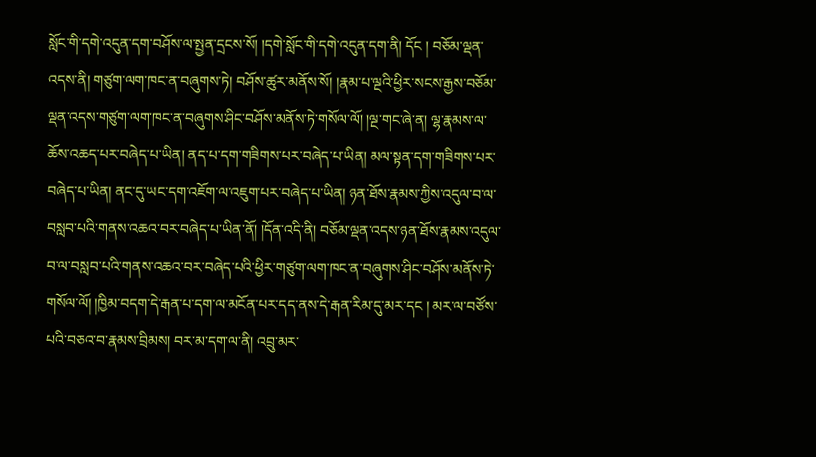སློང་གི་དགེ་འདུན་དག་བཤོས་ལ་སྤྱན་དྲངས་སོ། །དགེ་སློང་གི་དགེ་འདུན་དག་ནི། དོང ། བཅོམ་ལྡན་འདས་ནི། གཙུག་ལག་ཁང་ན་བཞུགས་ཏེ། བཤོས་ཚུར་མནོས་སོ། །རྣམ་པ་ལྔའི་ཕྱིར་སངས་རྒྱས་བཅོམ་ལྡན་འདས་གཙུག་ལག་ཁང་ན་བཞུགས་ཤིང་བཤོས་མནོས་ཏེ་གསོལ་ལོ། །ལྔ་གང་ཞེ་ན། ལྷ་རྣམས་ལ་ཆོས་འཆད་པར་བཞེད་པ་ཡིན། ནད་པ་དག་གཟིགས་པར་བཞེད་པ་ཡིན། མལ་སྟན་དག་གཟིགས་པར་བཞེད་པ་ཡིན། ནང་དུ་ཡང་དག་འཇོག་ལ་འཇུག་པར་བཞེད་པ་ཡིན། ཉན་ཐོས་རྣམས་ཀྱིས་འདུལ་བ་ལ་བསླབ་པའི་གནས་འཆའ་བར་བཞེད་པ་ཡིན་ནོ། །དོན་འདི་ནི། བཅོམ་ལྡན་འདས་ཉན་ཐོས་རྣམས་འདུལ་བ་ལ་བསླབ་པའི་གནས་འཆའ་བར་བཞེད་པའི་ཕྱིར་གཙུག་ལག་ཁང་ན་བཞུགས་ཤིང་བཤོས་མནོས་ཏེ་གསོལ་ལོ། །ཁྱིམ་བདག་དེ་རྒན་པ་དག་ལ་མངོན་པར་དད་ནས་དེ་རྒན་རིམ་དུ་མར་དང ། མར་ལ་བཙོས་པའི་བཅའ་བ་རྣམས་བྲིམས། བར་མ་དག་ལ་ནི། འབྲུ་མར་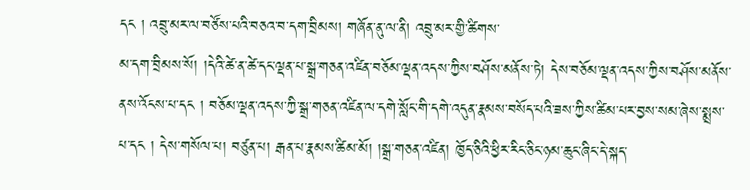དང ། འབྲུ་མར་ལ་བཙོས་པའི་བཅའ་བ་དག་བྲིམས། གཞོན་ནུ་ལ་ནི། འབྲུ་མར་གྱི་ཚིགས་
མ་དག་བྲིམས་སོ། །དེའི་ཚེ་ན་ཚེ་དང་ལྡན་པ་སྒྲ་གཅན་འཛིན་བཅོམ་ལྡན་འདས་ཀྱིས་བཤོས་མནོས་ཏེ། དེས་བཅོམ་ལྡན་འདས་ཀྱིས་བཤོས་མནོས་ནས་འོངས་པ་དང ། བཅོམ་ལྡན་འདས་ཀྱི་སྒྲ་གཅན་འཛིན་ལ་དགེ་སློང་གི་དགེ་འདུན་རྣམས་བསོད་པའི་ཟས་ཀྱིས་ཚིམ་པར་བྱས་སམ་ཞེས་སྨྲས་པ་དང ། དེས་གསོལ་པ། བཙུན་པ། རྒན་པ་རྣམས་ཚིམ་མོ། །སྒྲ་གཅན་འཛིན། ཁྱོད་ཅིའི་ཕྱིར་རིང་ཅིང་ཉམ་ཆུང་ཞིང་དེ་སྐད་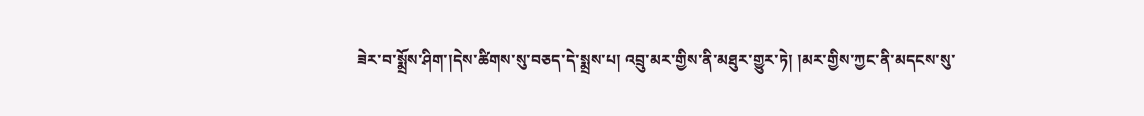ཟེར་བ་སྨྲོས་ཤིག་།དེས་ཚིགས་སུ་བཅད་དེ་སྨྲས་པ། འབྲུ་མར་གྱིས་ནི་མཐུར་གྱུར་ཏེ། །མར་གྱིས་ཀྱང་ནི་མདངས་སུ་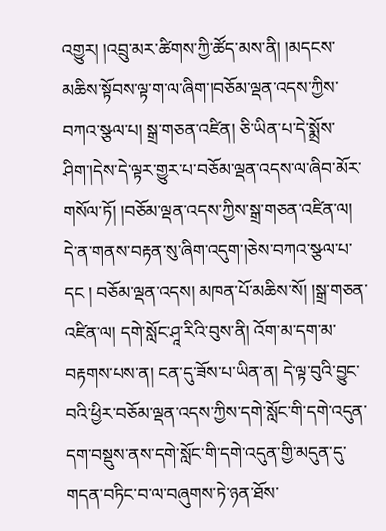འགྱུར། །འབྲུ་མར་ཚིགས་ཀྱི་ཚོད་མས་ནི། །མདངས་མཆིས་སྟོབས་ལྟ་ག་ལ་ཞིག་།བཅོམ་ལྡན་འདས་ཀྱིས་བཀའ་སྩལ་པ། སྒྲ་གཅན་འཛིན། ཅི་ཡིན་པ་དེ་སྨྲོས་ཤིག་།དེས་དེ་ལྟར་གྱུར་པ་བཅོམ་ལྡན་འདས་ལ་ཞིབ་མོར་གསོལ་ཏོ། །བཅོམ་ལྡན་འདས་ཀྱིས་སྒྲ་གཅན་འཛིན་ལ། དེ་ན་གནས་བརྟན་སུ་ཞིག་འདུག་།ཅེས་བཀའ་སྩལ་པ་དང ། བཅོམ་ལྡན་འདས། མཁན་པོ་མཆིས་སོ། །སྒྲ་གཅན་འཛིན་ལ། དགེ་སློང་ཤཱ་རིའི་བུས་ནི། འོག་མ་དག་མ་བརྟགས་པས་ན། ངན་དུ་ཟོས་པ་ཡིན་ན། དེ་ལྟ་བུའི་བྱུང་བའི་ཕྱིར་བཅོམ་ལྡན་འདས་ཀྱིས་དགེ་སློང་གི་དགེ་འདུན་དག་བསྡུས་ནས་དགེ་སློང་གི་དགེ་འདུན་གྱི་མདུན་དུ་གདན་བཏིང་བ་ལ་བཞུགས་ཏེ་ཉན་ཐོས་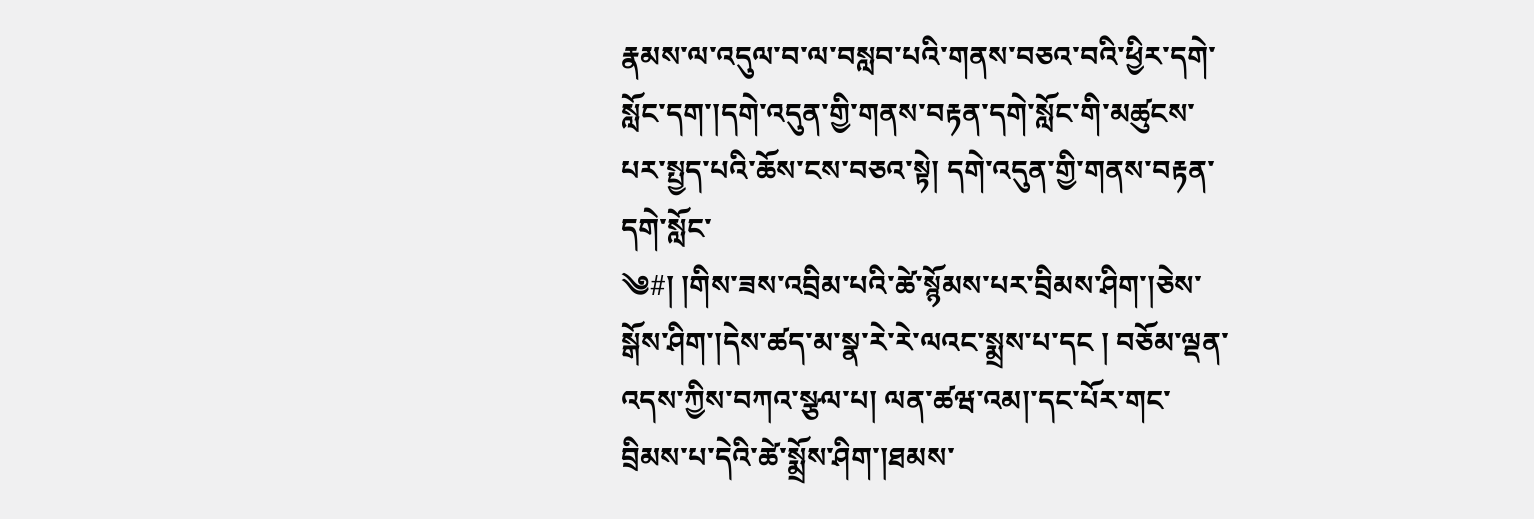རྣམས་ལ་འདུལ་བ་ལ་བསླབ་པའི་གནས་བཅའ་བའི་ཕྱིར་དགེ་སློང་དག་།དགེ་འདུན་གྱི་གནས་བརྟན་དགེ་སློང་གི་མཚུངས་པར་སྤྱད་པའི་ཆོས་ངས་བཅའ་སྟེ། དགེ་འདུན་གྱི་གནས་བརྟན་དགེ་སློང་
༄#། །གིས་ཟས་འབྲིམ་པའི་ཚེ་སྙོམས་པར་བྲིམས་ཤིག་།ཅེས་སྒོས་ཤིག་།དེས་ཚད་མ་སྣ་རེ་རེ་ལའང་སྨྲས་པ་དང ། བཅོམ་ལྡན་འདས་ཀྱིས་བཀའ་སྩལ་པ། ལན་ཚཝ་འམ།་དང་པོར་གང་བྲིམས་པ་དེའི་ཚེ་སྨྲོས་ཤིག་།ཐམས་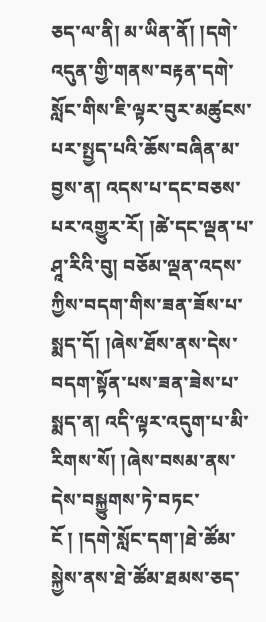ཅད་ལ་ནི། མ་ཡིན་ནོ། །དགེ་འདུན་གྱི་གནས་བརྟན་དགེ་སློང་གིས་ཇི་ལྟར་བུར་མཚུངས་པར་སྤྱད་པའི་ཆོས་བཞིན་མ་བྱས་ན། འདས་པ་དང་བཅས་པར་འགྱུར་རོ། །ཚེ་དང་ལྡན་པ་ཤཱ་རིའི་བུ། བཅོམ་ལྡན་འདས་ཀྱིས་བདག་གིས་ཟན་ཟོས་པ་སྨད་དོ། །ཞེས་ཐོས་ནས་དེས་བདག་སྟོན་པས་ཟན་ཟེས་པ་སྨད་ན། འདི་ལྟར་འདུག་པ་མི་རིགས་སོ། །ཞེས་བསམ་ནས་དེས་བསྐྱུགས་ཏེ་བཏང་ངོ ། །དགེ་སློང་དག་།ཐེ་ཚོམ་སྐྱེས་ནས་ཐེ་ཚོམ་ཐམས་ཅད་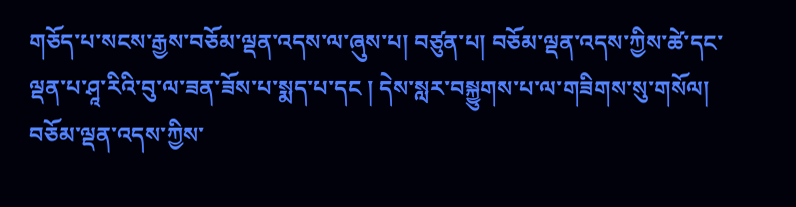གཅོད་པ་སངས་རྒྱས་བཅོམ་ལྡན་འདས་ལ་ཞུས་པ། བཙུན་པ། བཅོམ་ལྡན་འདས་ཀྱིས་ཚེ་དང་ལྡན་པ་ཤཱ་རིའི་བུ་ལ་ཟན་ཟོས་པ་སྨད་པ་དང ། དེས་སླར་བསྐྱུགས་པ་ལ་གཟིགས་སུ་གསོལ། བཅོམ་ལྡན་འདས་ཀྱིས་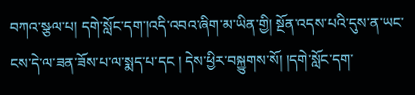བཀའ་སྩལ་པ། དགེ་སློང་དག་།འདི་འབའ་ཞིག་མ་ཡིན་གྱི། སྔོན་འདས་པའི་དུས་ན་ཡང་ངས་དེ་ལ་ཟན་ཟོས་པ་ལ་སྨད་པ་དང ། དེས་ཕྱིར་བསྐྱུགས་སོ། །དགེ་སློང་དག་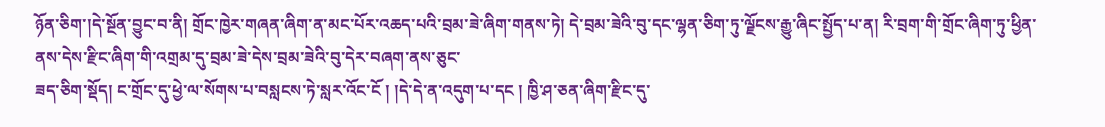ཉོན་ཅིག་།དེ་སྔོན་བྱུང་བ་ནི། གྲོང་ཁྱེར་གཞན་ཞིག་ན་མང་པོར་འཆད་པའི་བྲམ་ཟེ་ཞིག་གནས་ཏེ། དེ་བྲམ་ཟེའི་བུ་དང་ལྷན་ཅིག་ཏུ་ལྗོངས་རྒྱུ་ཞིང་སྤྱོད་པ་ན། རི་བྲག་གི་གྲོང་ཞིག་ཏུ་ཕྱིན་ནས་དེས་རྫིང་ཞིག་གི་འགྲམ་དུ་བྲམ་ཟེ་དེས་བྲམ་ཟེའི་བུ་དེར་བཞག་ནས་ཅུང་
ཟད་ཅིག་སྡོད། ང་གྲོང་དུ་ཕྱེ་ལ་སོགས་པ་བསླངས་ཏེ་སླར་འོང་ངོ ། །དེ་དེ་ན་འདུག་པ་དང ། ཁྱི་ཤ་ཅན་ཞིག་རྫིང་དུ་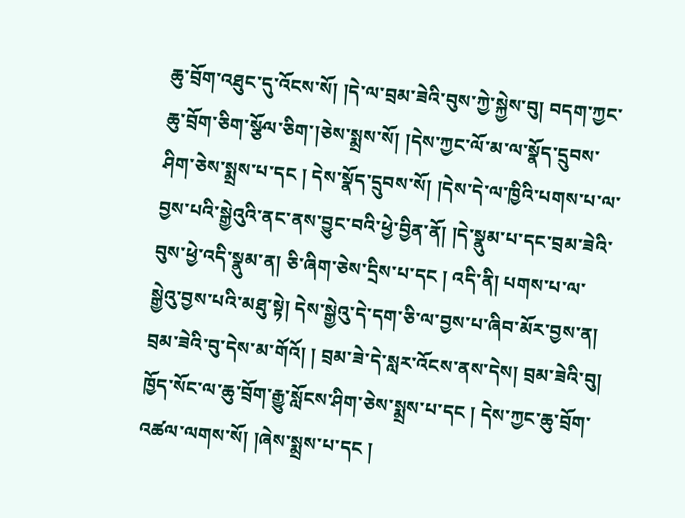ཆུ་བྲོག་འཐུང་དུ་འོངས་སོ། །དེ་ལ་བྲམ་ཟེའི་བུས་ཀྱེ་སྐྱེས་བུ། བདག་ཀྱང་ཆུ་བྲོག་ཅིག་སྩོལ་ཅིག་།ཅེས་སྨྲས་སོ། །དེས་ཀྱང་ལོ་མ་ལ་སྣོད་དྲུབས་ཤིག་ཅེས་སྨྲས་པ་དང ། དེས་སྣོད་དྲུབས་སོ། །དེས་དེ་ལ་ཁྱིའི་པགས་པ་ལ་བྱས་པའི་སྒྱེའུའི་ནང་ནས་བྱུང་བའི་ཕྱེ་བྱིན་ནོ། །དེ་སྣུམ་པ་དང་བྲམ་ཟེའི་བུས་ཕྱེ་འདི་སྣུམ་ན། ཅི་ཞིག་ཅེས་དྲིས་པ་དང ། འདི་ནི། པགས་པ་ལ་སྒྱེའུ་བྱས་པའི་མཐུ་སྟེ། དེས་སྒྱེའུ་དེ་དག་ཅི་ལ་བྱས་པ་ཞིབ་མོར་བྱས་ན། བྲམ་ཟེའི་བུ་དེས་མ་གོའོ། ། བྲམ་ཟེ་དེ་སླར་འོངས་ནས་དེས། བྲམ་ཟེའི་བུ། ཁྱོད་སོང་ལ་ཆུ་བྲོག་རྒྱུ་སློངས་ཤིག་ཅེས་སྨྲས་པ་དང ། དེས་ཀྱང་ཆུ་བྲོག་འཚལ་ལགས་སོ། །ཞེས་སྨྲས་པ་དང །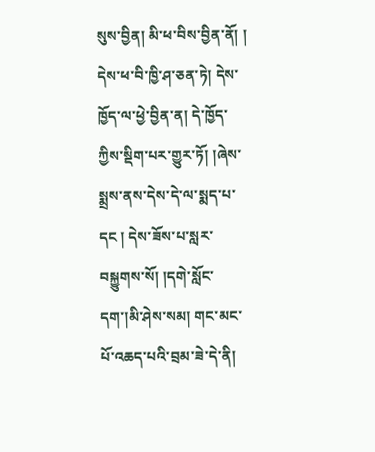སུས་བྱིན། མི་ཕ་བིས་བྱིན་ནོ། ། དེས་ཕ་བི་ཁྱི་ཤ་ཅན་ཏེ། དེས་ཁྱོད་ལ་ཕྱེ་བྱིན་ན། དེ་ཁྱོད་ཀྱིས་སྡིག་པར་གྱུར་ཏོ། །ཞེས་སྨྲས་ནས་དེས་དེ་ལ་སྨད་པ་དང ། དེས་ཟོས་པ་སླར་བསྐྱུགས་སོ། །དགེ་སློང་དག་།མི་ཤེས་སམ། གང་མང་པོ་འཆད་པའི་བྲམ་ཟེ་དེ་ནི།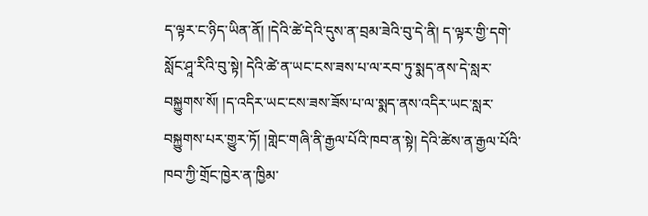ད་ལྟར་ང་ཉིད་ཡིན་ནོ། །དེའི་ཚེ་དེའི་དུས་ན་བྲམ་ཟེའི་བུ་དེ་ནི། ད་ལྟར་གྱི་དགེ་སློང་ཤཱ་རིའི་བུ་སྟེ། དེའི་ཚེ་ན་ཡང་ངས་ཟས་པ་ལ་རབ་ཏུ་སྨད་ནས་དེ་སླར་བསྐྱུགས་སོ། །ད་འདིར་ཡང་ངས་ཟས་ཟོས་པ་ལ་སྨད་ནས་འདིར་ཡང་སླར་བསྐྱུགས་པར་གྱུར་ཏོ། །གླེང་གཞི་ནི་རྒྱལ་པོའི་ཁབ་ན་སྟེ། དེའི་ཚེས་ན་རྒྱལ་པོའི་ཁབ་ཀྱི་གྲོང་ཁྱེར་ན་ཁྱིམ་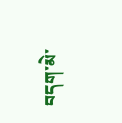བདག་མེ་